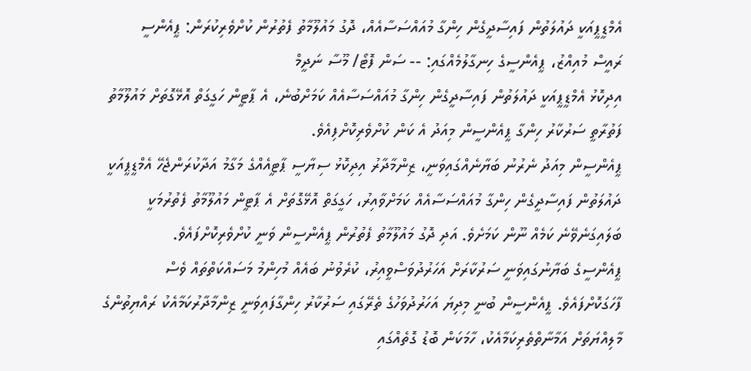އެމްޑީޕީއަކީ ދައުލަތުން ފައިސާދީގެން ހިންގާ މުއައްސަސާއެއް، ދޮގު މައުލޫމާތު ފެތުރުން ކުށްވެރިކުރަން: ޕީއެންސީ
ރައީސް މުއިއްޒު، ޕީއެންސީގެ ހިނގާލުމެއްގައި: -- ސަން ފޮޓޯ/ މޫސާ ނަދީމް
އިދިކޮޅު އެމްޑީޕީއަކީ ދައުލަތުން ފައިސާދީގެން ހިންގާ މުއައްސަސާއެއް ކަމަށްބުނެ، އެ ޕާޓީން ހަގީގަތް އޮޅޭގޮތަށް މައުލޫމާތު ފަތުރާތީ ސަރުކާރު ހިންގާ ޕީއެންސީން މިއަދު އެ ކަން ކުށްވެރިކޮށްފިއެވެ.
ޕީއެންސީން މިއަދު ނެރުނު ބަޔާނެއްގައިވަނީ، ޒިންމާދާރު އިދިކޮޅު ސިޔާސީ ޕާޓީއެއްގެ މަގާމު އަދާކުރަންޖެހޭ އެމްޑީޕީއަކީ ދައުލަތުން ފައިސާދީގެން ހިންގާ މުއައްސަސާއެއް ކަމަށްވާއިރު، ހަގީގަތް އޮޅޭގޮތަށް އެ ޕާޓީން މައުލޫމާތު ފެތުރުމަކީ ބަލައިގަނެވޭނެ ކަމެއް ނޫން ކަމަށެވެ. އަދި ދޮގު މައުލޫމާތު ފެތުރުން ޕީއެންސީން ވަނީ ކުށްވެރިކޮށްފައެވެ.
ޕީއެންސީގެ ބަޔާނުގައިވަނީ ސަރުކާރަށް އަހަރުދުވަސްވީއިރު، ކުރެވުނު ބައެއް މުހިންމު މަސައްކަތްތައް ވެސް ފާހަގަކޮށްފައެވެ. ޕީއެންސީން ބުނީ މިދިޔަ އަހަރުދުވަހުގެ ތެރޭގައި ސަރުކާރު ހިންގާފައިވަނީ ޒިންމާދާރުކަމާއެކު ރައްޔިތުންގެ މާލިއްޔަތަށް އަމާނާތްތެރިކަމާއެކު، ހާމަކަން ބޮޑު ގޮތެއްގައި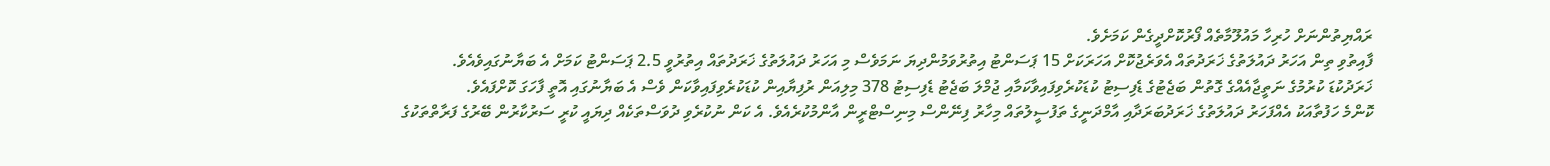ރައްޔިތުންނަށް ހުރިހާ މައުލޫމާތެއް ފޯރުކޮށްދީގެން ކަމަށެވެ.
ފާއިތުވި ތިން އަހަރު ދައުލަތުގެ ޚަރަދުތައް އެވަރެޖުކޮށް އަހަރަކަށް 15 ޕަސަންޓު އިތުރުވަމުންދިޔަ ނަމަވެސް މި އަހަރު ދައުލަތުގެ ޚަރަދުތައް އިތުރުވީ 2.5 ޕަސަންޓު ކަމަށް އެ ބަޔާނުގައިވެއެވެ.
ޚަރަދުކުޑަ ކުރުމުގެ ނަތީޖާއެއްގެ ގޮތުން ބަޖެޓުގެ ޑެފިސިޓު ކުޑަކުރެވިފައިވާކަމާއި ޖުމްލަ ބަޖެޓު ޑެފިސިޓު 378 މިލިއަން ރުފިޔާއިން ކުޑަކުރެވިފައިވާކަން ވެސް އެ ބަޔާނުގައި އޮތީ ފާހަގަ ކޮށްފައެވެ.
ކޮންމެ ހަފުތާއަކު އެއްފަހަރު ދައުލަތުގެ ޚަރަދުބަރަދާއި އާމްދަނީގެ ތަފުސީލުތައް މިހާރު ފިނޭންސް މިނިސްޓްރީން އާންމުކުރެއެވެ. އެ ކަން ނުކުރެވި ދުވަސްތަކެއް ދިޔައީ ކުރީ ސަރުކާރުން ބޭރުގެ ފަރާތްތަކުގެ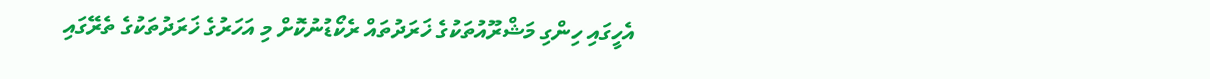އެހީގައި ހިންގި މަޝްރޫއުތަކުގެ ޚަރަދުތައް ރެކޯޑުނުކޮށް މި އަހަރުގެ ޚަރަދުތަކުގެ ތެރޭގައި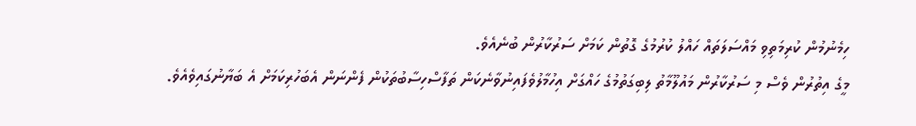ހިމެނުމުން ކުރިމަތިވި މައްސަލަތައް ހައްލު ކުރުމުގެ ގޮތުން ކަމަށް ސަރުކާރުން ބުނެއެވެ.
މީގެ އިތުރުން ވެސް މި ސަރުކާރުން މައުލޫމާތު ލިބިގަތުމުގެ ހައްގަށް އިހުމާލުވެފައިނުވާނެކަން ތަފާސްހިސާބުތަކުން ފެންނަން އެބަހުރިކަމަށް އެ ބަޔާނުގައިވެއެވެ.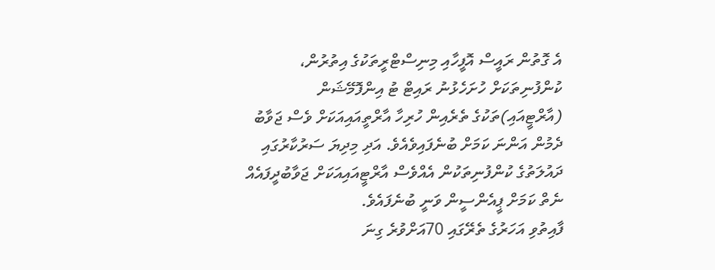އެ ގޮތުން ރައީސް އޮފީހާއި މިނިސްޓްރީތަކުގެ އިތުރުން، ކުންފުނިތަކަށް ހުށަހެޅުނު ރައިޓް ޓު އިންފޮމޭޝަން (އާރްޓީއައި)ތަކުގެ ތެރެއިން ހުރިހާ އާރްތީއައިއަކަށް ވެސް ޖަވާބު ދެމުން އަންނަ ކަމަށް ބުނެފައިވެއެވެ. އަދި މިދިޔަ ސަރުކާރުގައި ދައުލަތުގެ ކުންފުނިތަކުން އެއްވެސް އާރްޓީއައިއަކަށް ޖަވާބުދީފައެއް ނެތް ކަމަށް ޕީއެންސީން ވަނީ ބުނެފައެވެ.
ފާއިތުވި އަހަރުގެ ތެރޭގައި 70އަށްވުރެ ގިނަ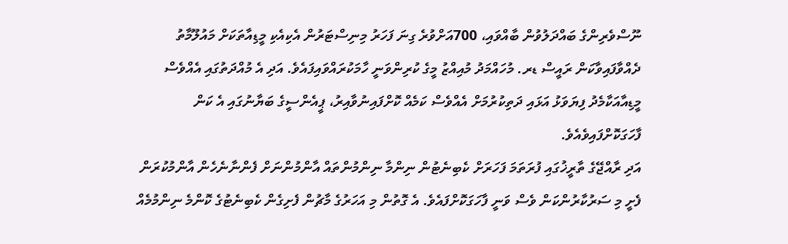ނޫސްވެރިންގެ ބައްދަލުވުން ބާއްވައި، 700އަށްވުރެ ގިނަ ފަހަރު މިނިސްޓަރުން އެކިއެކި މީޑިއާތަކަށް މައުލޫމާތު ދެއްވާފައިވާކަން ރައީސް ޑރ. މުހައްމަދު މުއިއްޒު މީގެ ކުރިންވަނީ ހާމަކުރައްވައިފައެވެ. އަދި އެ މުއްދަތުގައި އެއްވެސް މީޑިއާއަކާމެދު ފިޔަވަޅު އަޅައި ދަތިކުރުމަށް އެއްވެސް ކަމެއް ކޮށްފައިނުވާއިރު، ޕީއެންސީގެ ބަޔާނުގައި އެ ކަން ފާހަގަކޮށްފައިވެއެވެ.
އަދި ރާއްޖޭގެ ތާރީޚުގައި ފުރަތަމަ ފަހަރަށް ކެބިނެޓުން ނިންމާ ނިންމުންތައް އާންމުންނަށް ފެންނާނެހެން އާންމުކުރަން ފެށީ މި ސަރުކާރުންކަން ވެސް ވަނީ ފާހަގަކޮށްފައެވެ. އެ ގޮތުން މި އަހަރުގެ މާޗުން ފެށިގެން ކެބިނެޓުގެ ކޮންމެ ނިންމުމެއް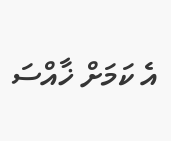އެ ކަމަށް ޚާއްސަ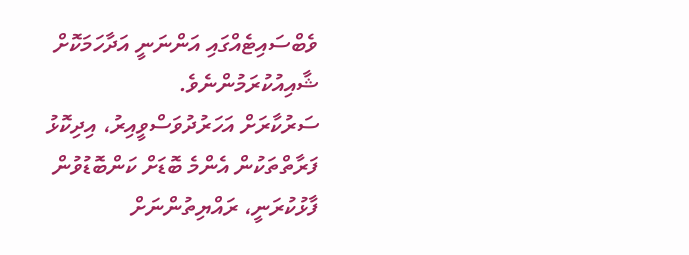ވެބްސައިޓެއްގައި އަންނަނީ އަދާހަމަކޮށް ޝާއިއުކުރަމުންނެވެ.
ސަރުކާރަށް އަހަރުދުވަސްވީއިރު، އިދިކޮޅު ފަރާތްތަކުން އެންމެ ބޮޑަށް ކަންބޮޑުވުން ފާޅުކުރަނީ، ރައްޔިތުންނަށް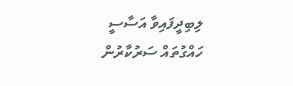ލިބިދީފައިވާ އަސާސީ ހައްގުތައް ސަރުކާރުން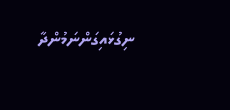ނިގުޅައިގަންނަމުންދާ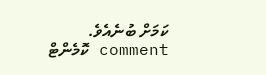ކަމަށް ބުނެއެވެ.
comment ކޮމެންޓް